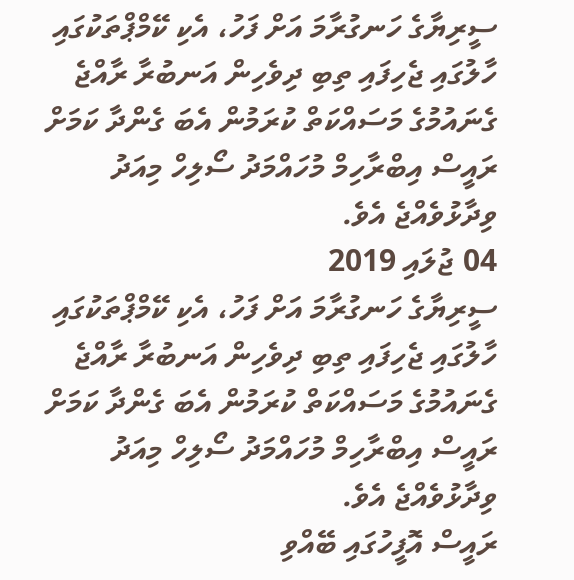ސީރިޔާގެ ހަނގުރާމަ އަށް ފަހު، އެކި ކޭމްޕްތަކުގައި ހާލުގައި ޖެހިފައި ތިބި ދިވެހިން އަނބުރާ ރާއްޖެ ގެނައުމުގެ މަސައްކަތް ކުރަމުން އެބަ ގެންދާ ކަމަށް ރައީސް އިބްރާހިމް މުހައްމަދު ސޯލިހް މިއަދު ވިދާޅުވެއްޖެ އެވެ.
04 ޖުލައި 2019
ސީރިޔާގެ ހަނގުރާމަ އަށް ފަހު، އެކި ކޭމްޕްތަކުގައި ހާލުގައި ޖެހިފައި ތިބި ދިވެހިން އަނބުރާ ރާއްޖެ ގެނައުމުގެ މަސައްކަތް ކުރަމުން އެބަ ގެންދާ ކަމަށް ރައީސް އިބްރާހިމް މުހައްމަދު ސޯލިހް މިއަދު ވިދާޅުވެއްޖެ އެވެ.
ރައީސް އޮފީހުގައި ބޭއްވި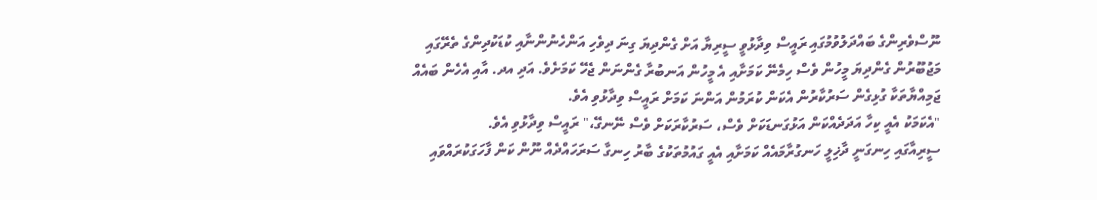ނޫސްވެރިންގެ ބައްދަލުވުމުގައި ރައީސް ވިދާޅުވީ ސީރިޔާ އަށް ގެންދިޔަ ގިނަ ދިވެހި އަންހެނުންނާއި ކުޑަކުދިންގެ ތެރޭގައި މަޖުބޫރުން ގެންދިޔަ މީހުން ވެސް ހިމެނޭ ކަމަށާއި އެ މީހުން އަނބުރާ ގެންނަން ޖެހޭ ކަމަށެވެ. އަދި އދ. އާއި އެހެން ބައެއް ޖަމިއްޔާތަކާ ގުޅިގެން ސަރުކާރުން އެކަން ކުރަމުން އަންނަ ކަމަށް ރައީސް ވިދާޅުވި އެވެ.
"އެކަމަކު އެއީ ކިހާ އަދަދެއްކަން އަޅުގަނޑަކަށް ވެސް، ސަރުކާރަކަށް ވެސް ނޭނގޭ،" ރައީސް ވިދާޅުވި އެވެ.
ސީރިއާގައި ހިނގަނީ ދާޚިލީ ހަނގުރާމައެއް ކަމަށާއި އެއީ ގައުމުތަކުގެ ބާރު ހިނގާ ސަރަހައްދެއް ނޫން ކަން ފާހަގަކުރައްވައި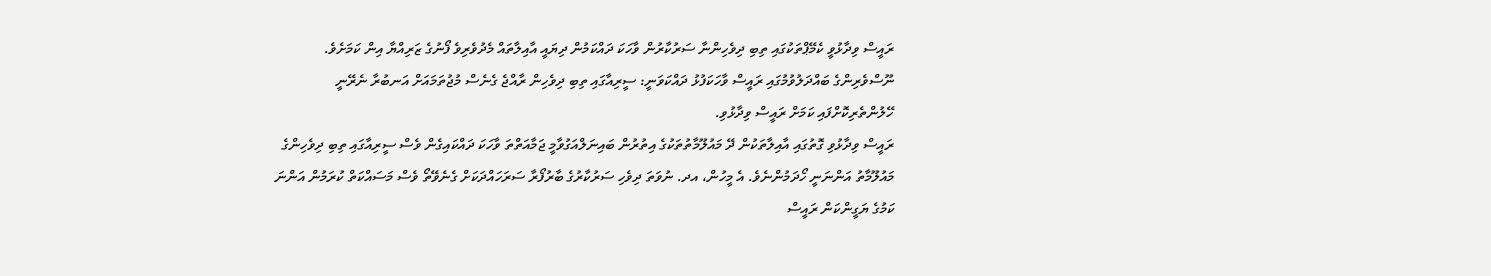ރައީސް ވިދާޅުވީ ކެމޭޕްތަކުގައި ތިބި ދިވެހިންނާ ސަރުކާރުން ވާހަކަ ދައްކަމުން ދިޔައީ އާއިލާތައް މެދުވެރިވެ ފޯނުގެ ޒަރިއްޔާ އިން ކަމަށެވެ.
ނޫސްވެރިންގެ ބައްދަލުވުމުގައި ރައީސް ވާހަކަފުޅު ދައްކަވަނީ: ސީރިއާގައި ތިބި ދިވެހިން ރާއްޖެ ގެނެސް މުޖުތަމައަށް އަނބުރާ ނެރޭނީ ހޭލުންތެރިކޮށްފައި ކަމަށް ރައީސް ވިދާޅުވި.
ރައީސް ވިދާޅުވި ގޮތުގައި އާއިލާތަކުން ދޭ މައުލޫމާތުތަކުގެ އިތުރުން ބައިނަލްއަގުވާމީ ޖަމާއަތްތަ ވާހަކަ ދައްކައިގެން ވެސް ސީރިއާގައި ތިބި ދިވެހިންގެ މައުލޫމާތު އަންނަނީ ހޯދަމުންނެވެ. އެ މީހުން، އދ. ނުވަތަ ދިވެހި ސަރުކާރުގެ ބާރުފޯރާ ސަރަހައްދަކަށް ގެނެވޭތޯ ވެސް މަސައްކަތް ކުރަމުން އަންނަ ކަމުގެ ޔަގީންކަން ރައީސް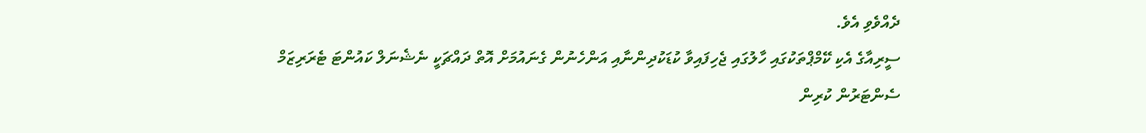ދެއްވެވި އެވެ.
ސީރިއާގެ އެކި ކޭމްޕްތަކުގައި ހާލުގައި ޖެހިފައިވާ ކުޑަކުދިންނާއި އަންހެނުން ގެނައުމަށް އޮތް ދައްޗަކީ ނެޝެނަލް ކައުންޓަ ޓެރަރިޒަމް ސެންޓަރުން ކުރިން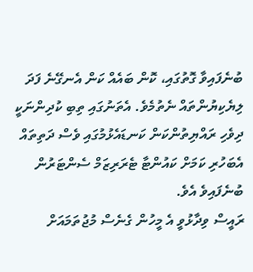ބުނެފައިވާ ގޮތުގައި، ކޮން ބައެއް ކަން އެނގޭނެ ފަދަ ލިޔެކިޔުންތައް ނެތުމެވެ. އެތަނުގައި ތިބި ކުދިންނަކީ ދިވެހި ރައްޔިތުންކަން ކަނޑައެޅުމުގައި ވެސް ދަތިތައް އެބަހުރި ކަމަށް ކައުންޓާ ޓެރަރިޒަމް ސެންޓަރުން ބުނެފައިވެ އެވެ.
ރައީސް ވިދާޅުވީ އެ މީހުން ގެނެސް މުޖުތަމައަށް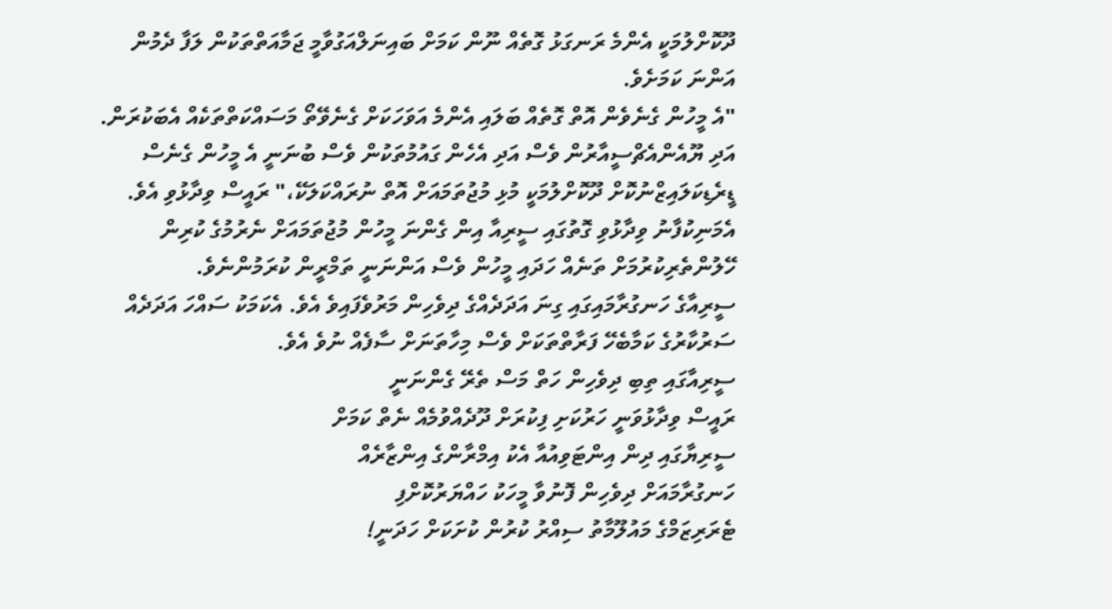ދޫކޮށްލުމަކީ އެންމެ ރަނގަޅު ގޮތެއް ނޫން ކަމަށް ބައިނަލްއަގުވާމީ ޖަމާއަތްތަކުން ލަފާ ދެމުން އަންނަ ކަމަށެވެ.
"އެ މީހުން ގެނެވެން އޮތް ގޮތެއް ބަލައި އެންމެ އަވަހަކަށް ގެނެވޭތޯ މަސައްކަތްތަކެއް އެބަކުރަން. އަދި ޔޫއެންއެޗްސީއާރުން ވެސް އަދި އެހެން ގައުމުތަކުން ވެސް ބުނަނީ އެ މީހުން ގެނެސް ޑީރެޑިކަލައިޒްނުކޮށް ދޫކޮށްލުމަކީ މުޅި މުޖުތަމައަށް އޮތް ނުރައްކަލަކޭ،" ރައީސް ވިދާޅުވި އެވެ.
އެމަނިކުފާނު ވިދާޅުވި ގޮތުގައި ސީރިއާ އިން ގެންނަ މީހުން މުޖުތަމައަށް ނެރުމުގެ ކުރިން ހޭލުންތެރިކުރުމަށް ތަނެއް ހަދައި މީހުން ވެސް އަންނަނީ ތަމްރީން ކުރަމުންނެވެ.
ސީރިއާގެ ހަނގުރާމައިގައި ގިނަ އަދަދެއްގެ ދިވެހިން މަރުވެފައިވެ އެވެ. އެކަމަކު ސައްހަ އަދަދެއް ސަރުކާރުގެ ކަމާބެހޭ ފަރާތްތަކަށް ވެސް މިހާތަނަށް ސާފެއް ނުވެ އެވެ.
ސީރިއާގައި ތިބި ދިވެހިން ހަތް މަސް ތެރޭ ގެންނަނީ
ރައީސް ވިދާޅުވަނީ ހަރުކަށި ފިކުރަށް ދޫދެއްވުމެއް ނެތް ކަމަށް
ސީރިޔާގައި ދިން އިންޓަވިއުއާ އެކު އިމްރާންގެ އިންޒާރެއް
ހަނގުރާމައަށް ދިވެހިން ފޮނުވާ މީހަކު ހައްޔަރުކޮށްފި
ޓެރަރިޒަމްގެ މައުލޫމާތު ސިއްރު ކުރުން ކުށަކަށް ހަދަނީ!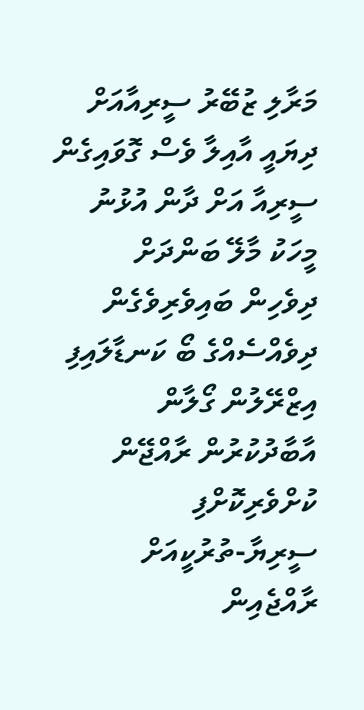މަރާލި ޒުބޭރު ސީރިއާއަށް ދިޔައީ އާއިލާ ވެސް ގޮވައިގެން
ސީރިއާ އަށް ދާން އުޅުނު މީހަކު މާލޭ ބަންދަށް
ދިވެހިން ބައިވެރިވެގެން ދިވެއްސެއްގެ ބޯ ކަނޑާލައިފި
އިޒްރޭލުން ގޯލާން އާބާދުކުރުން ރާއްޖޭން ކުށްވެރިކޮށްފި
ސީރިޔާ-ތުރުކީއަށް ރާއްޖެއިން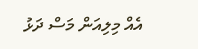އެއް މިލިއަން މަސް ދަޅު